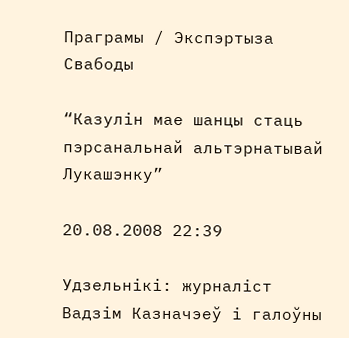Праграмы / Экспэртыза Свабоды

“Казулін мае шанцы стаць пэрсанальнай альтэрнатывай Лукашэнку”

20.08.2008 22:39

Удзельнікі: журналіст Вадзім Казначэеў і галоўны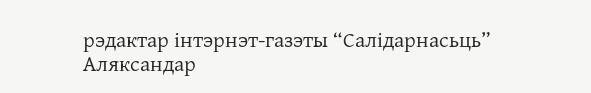рэдактар інтэрнэт-газэты “Салідарнасьць” Аляксандар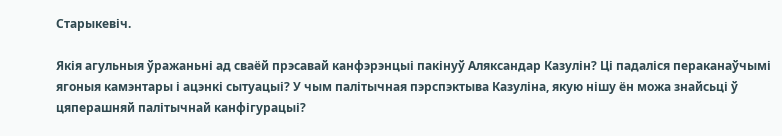Старыкевіч.

Якія агульныя ўражаньні ад сваёй прэсавай канфэрэнцыі пакінуў Аляксандар Казулін? Ці падаліся пераканаўчымі ягоныя камэнтары і ацэнкі сытуацыі? У чым палітычная пэрспэктыва Казуліна, якую нішу ён можа знайсьці ў цяперашняй палітычнай канфігурацыі?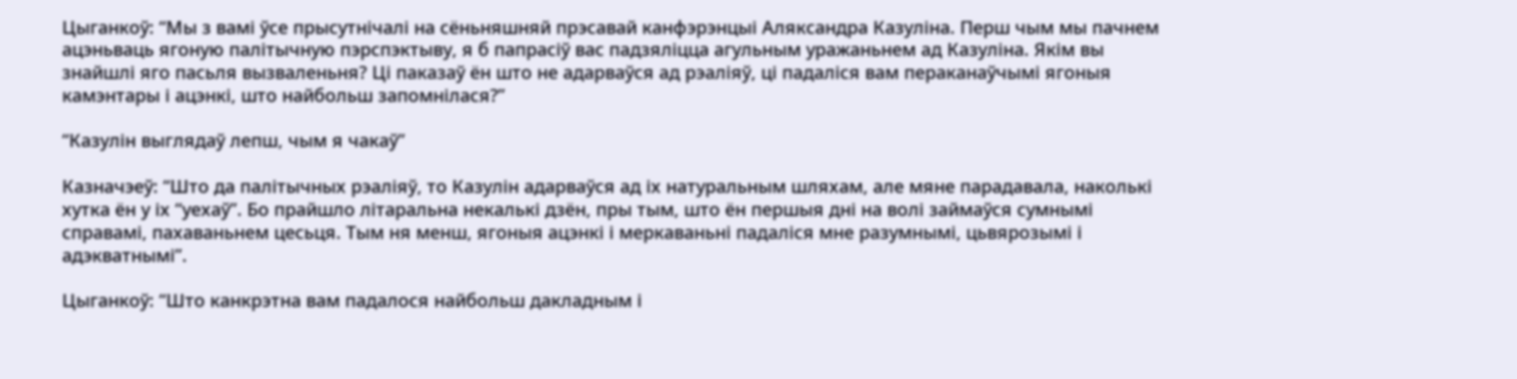Цыганкоў: “Мы з вамі ўсе прысутнічалі на сёньняшняй прэсавай канфэрэнцыі Аляксандра Казуліна. Перш чым мы пачнем ацэньваць ягоную палітычную пэрспэктыву, я б папрасіў вас падзяліцца агульным уражаньнем ад Казуліна. Якім вы знайшлі яго пасьля вызваленьня? Ці паказаў ён што не адарваўся ад рэаліяў, ці падаліся вам пераканаўчымі ягоныя камэнтары і ацэнкі, што найбольш запомнілася?”

“Казулін выглядаў лепш, чым я чакаў”

Казначэеў: “Што да палітычных рэаліяў, то Казулін адарваўся ад іх натуральным шляхам, але мяне парадавала, наколькі хутка ён у іх “уехаў”. Бо прайшло літаральна некалькі дзён, пры тым, што ён першыя дні на волі займаўся сумнымі справамі, пахаваньнем цесьця. Тым ня менш, ягоныя ацэнкі і меркаваньні падаліся мне разумнымі, цьвярозымі і адэкватнымі”.

Цыганкоў: “Што канкрэтна вам падалося найбольш дакладным і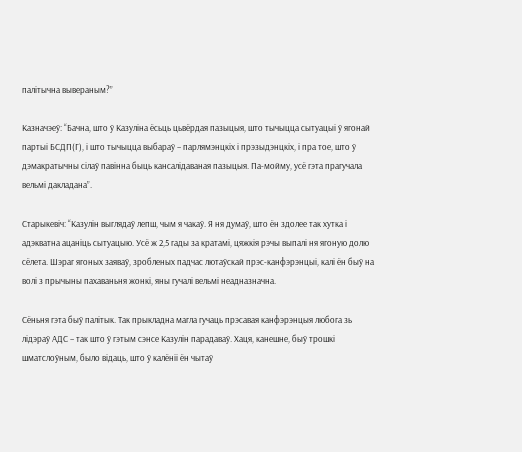палітычна вывераным?”

Казначэеў: “Бачна, што ў Казуліна ёсьць цьвёрдая пазыцыя, што тычыцца сытуацыі ў ягонай партыі БСДП(Г), і што тычыцца выбараў – парлямэнцкіх і прэзыдэнцкіх, і пра тое, што ў дэмакратычны сілаў павінна быць кансалідаваная пазыцыя. Па-мойму, усё гэта прагучала вельмі дакладана”.

Старыкевіч: “Казулін выглядаў лепш, чым я чакаў. Я ня думаў, што ён здолее так хутка і адэкватна ацаніць сытуацыю. Усё ж 2,5 гады за кратамі, цяжкія рэчы выпалі ня ягоную долю сёлета. Шэраг ягоных заяваў, зробленых падчас лютаўскай прэс-канфэрэнцыі, калі ён быў на волі з прычыны пахаваньня жонкі, яны гучалі вельмі неадназначна.

Сёньня гэта быў палітык. Так прыкладна магла гучаць прэсавая канфэрэнцыя любога зь лідэраў АДС – так што ў гэтым сэнсе Казулін парадаваў. Хаця, канешне, быў трошкі шматслоўным, было відаць, што ў калёніі ён чытаў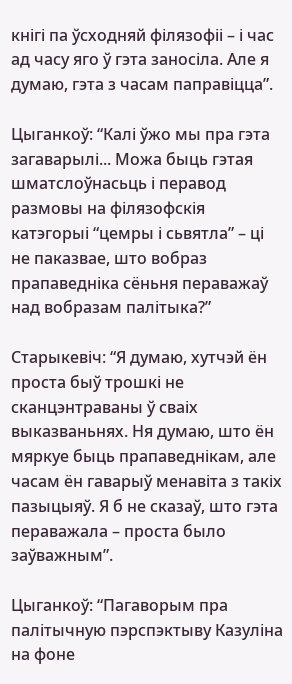кнігі па ўсходняй філязофіі – і час ад часу яго ў гэта заносіла. Але я думаю, гэта з часам паправіцца”.

Цыганкоў: “Калі ўжо мы пра гэта загаварылі... Можа быць гэтая шматслоўнасьць і перавод размовы на філязофскія катэгорыі “цемры і сьвятла” – ці не паказвае, што вобраз прапаведніка сёньня пераважаў над вобразам палітыка?”

Старыкевіч: “Я думаю, хутчэй ён проста быў трошкі не сканцэнтраваны ў сваіх выказваньнях. Ня думаю, што ён мяркуе быць прапаведнікам, але часам ён гаварыў менавіта з такіх пазыцыяў. Я б не сказаў, што гэта пераважала – проста было заўважным”.

Цыганкоў: “Пагаворым пра палітычную пэрспэктыву Казуліна на фоне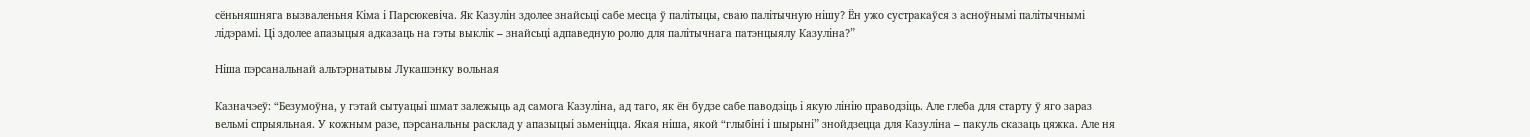сёньняшняга вызваленьня Кіма і Парсюкевіча. Як Казулін здолее знайсьці сабе месца ў палітыцы, сваю палітычную нішу? Ён ужо сустракаўся з асноўнымі палітычнымі лідэрамі. Ці здолее апазыцыя адказаць на гэты выклік – знайсьці адпаведную ролю для палітычнага патэнцыялу Казуліна?”

Ніша пэрсанальнай альтэрнатывы Лукашэнку вольная

Казначэеў: “Безумоўна, у гэтай сытуацыі шмат залежыць ад самога Казуліна, ад таго, як ён будзе сабе паводзіць і якую лінію праводзіць. Але глеба для старту ў яго зараз вельмі спрыяльная. У кожным разе, пэрсанальны расклад у апазыцыі зьменіцца. Якая ніша, якой “глыбіні і шырыні” знойдзецца для Казуліна – пакуль сказаць цяжка. Але ня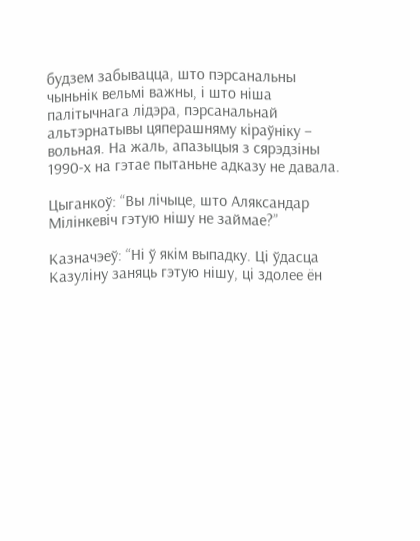будзем забывацца, што пэрсанальны чыньнік вельмі важны, і што ніша палітычнага лідэра, пэрсанальнай альтэрнатывы цяперашняму кіраўніку – вольная. На жаль, апазыцыя з сярэдзіны 1990-х на гэтае пытаньне адказу не давала.

Цыганкоў: “Вы лічыце, што Аляксандар Мілінкевіч гэтую нішу не займае?”

Казначэеў: “Ні ў якім выпадку. Ці ўдасца Казуліну заняць гэтую нішу, ці здолее ён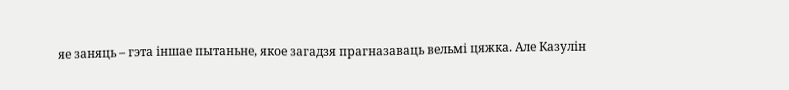яе заняць – гэта іншае пытаньне, якое загадзя прагназаваць вельмі цяжка. Але Казулін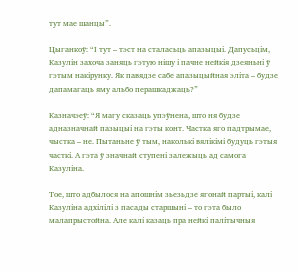тут мае шанцы”.

Цыганкоў: “І тут – тэст на сталасьць апазыцыі. Дапусьцім, Казулін захоча заняць гэтую нішу і пачне нейкія дзеяньні ў гэтым накірунку. Як павядзе сабе апазыцыйная эліта – будзе дапамагаць яму альбо перашкаджаць?”

Казначэеў: “Я магу сказаць упэўнена, што ня будзе адназначнай пазыцыі на гэты конт. Частка яго падтрымае, чыстка – не. Пытаньне ў тым, наколькі вялікімі будуць гэтыя часткі. А гэта ў значнай ступені залежыць ад самога Казуліна.

Тое, што адбылося на апошнім зьезьдзе ягонай партыі, калі Казуліна адхілілі з пасады старшыні – то гэта было малапрыстойна. Але калі казаць пра нейкі палітычныя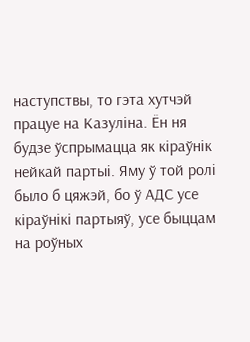наступствы, то гэта хутчэй працуе на Казуліна. Ён ня будзе ўспрымацца як кіраўнік нейкай партыі. Яму ў той ролі было б цяжэй, бо ў АДС усе кіраўнікі партыяў, усе быццам на роўных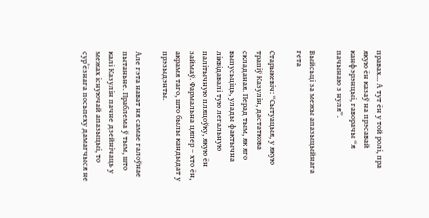правах... А тут ён у той ролі, пра якую ён казаў на прэсавай канфэрэнцыі, гаворачы “я пачынаю з нуля”.

Выйсьці за межы апазыцыйнага гета

Старыкевіч: “Сытуацыя, у якую трапіў Казулін, дастаткова складаная. Перад тым, як яго выпусьціць, улады фактычна ліквідавалі тую легальную палітычную пляцоўку, якую ён займаў. Фармальна цяпер – хто ён, акрамя таго, што былы кандыдат у прэзыдэнты.

Але гэта нават ня самае галоўнае пытаньне. Праблема ў тым, што калі Казулін пачне дзейнічаць у межах існуючай апазыцыі, то сур’ёзнага посьпеху дамагчыся не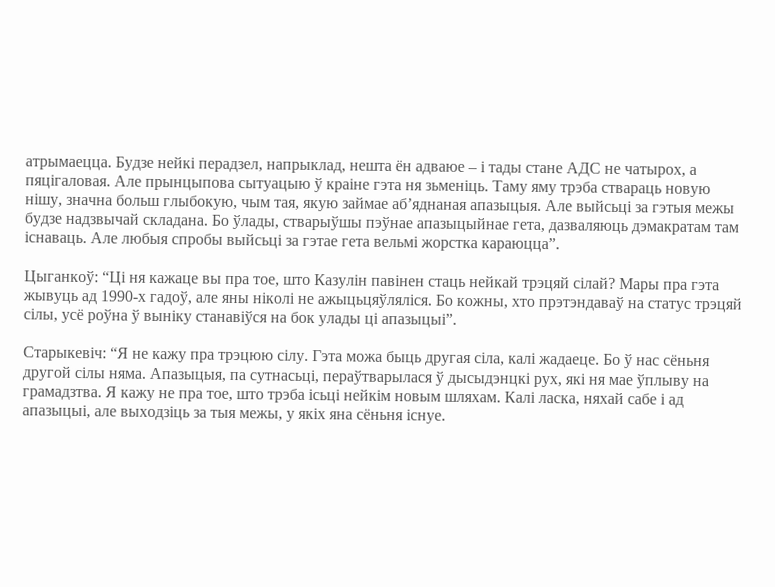атрымаецца. Будзе нейкі перадзел, напрыклад, нешта ён адваюе – і тады стане АДС не чатырох, а пяцігаловая. Але прынцыпова сытуацыю ў краіне гэта ня зьменіць. Таму яму трэба ствараць новую нішу, значна больш глыбокую, чым тая, якую займае аб’яднаная апазыцыя. Але выйсьці за гэтыя межы будзе надзвычай складана. Бо ўлады, стварыўшы пэўнае апазыцыйнае гета, дазваляюць дэмакратам там існаваць. Але любыя спробы выйсьці за гэтае гета вельмі жорстка караюцца”.

Цыганкоў: “Ці ня кажаце вы пра тое, што Казулін павінен стаць нейкай трэцяй сілай? Мары пра гэта жывуць ад 1990-х гадоў, але яны ніколі не ажыцьцяўляліся. Бо кожны, хто прэтэндаваў на статус трэцяй сілы, усё роўна ў выніку станавіўся на бок улады ці апазыцыі”.

Старыкевіч: “Я не кажу пра трэцюю сілу. Гэта можа быць другая сіла, калі жадаеце. Бо ў нас сёньня другой сілы няма. Апазыцыя, па сутнасьці, пераўтварылася ў дысыдэнцкі рух, які ня мае ўплыву на грамадзтва. Я кажу не пра тое, што трэба ісьці нейкім новым шляхам. Калі ласка, няхай сабе і ад апазыцыі, але выходзіць за тыя межы, у якіх яна сёньня існуе.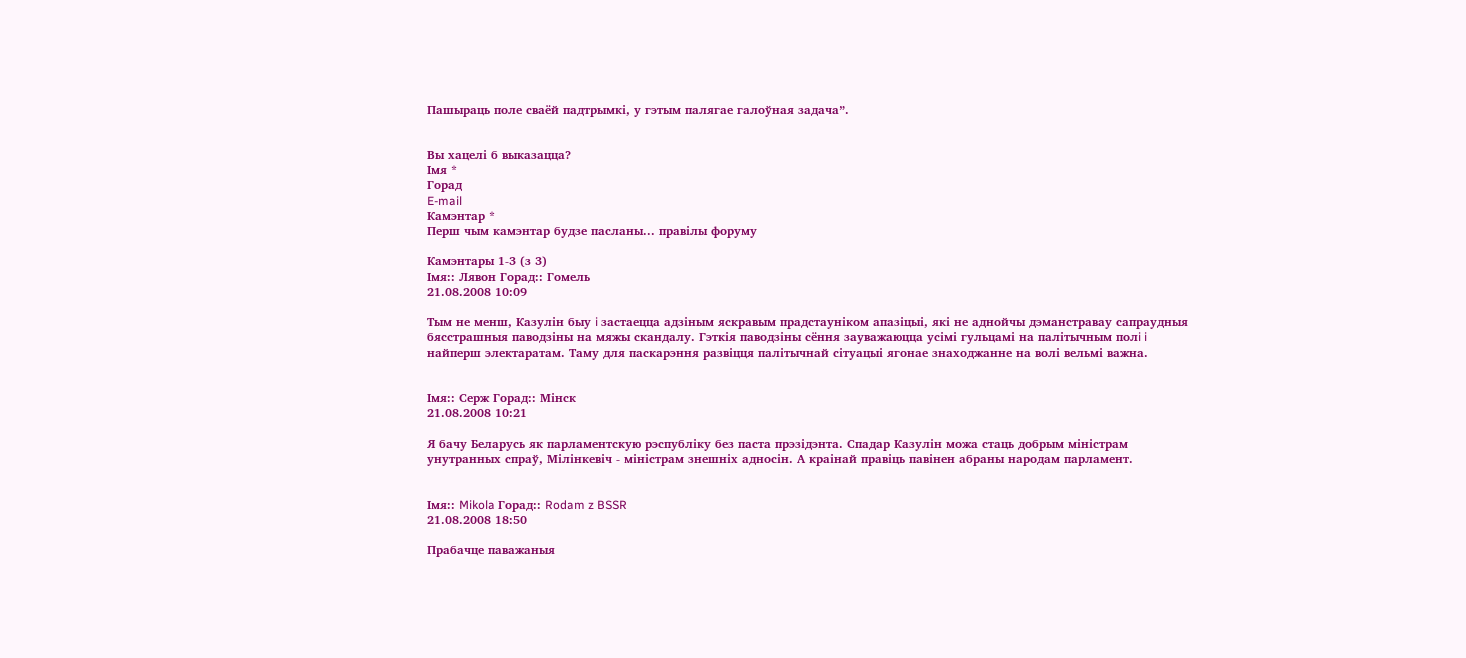Пашыраць поле сваёй падтрымкі, у гэтым палягае галоўная задача”.


Вы хацелі б выказацца?
Імя *
Горад
E-mail
Камэнтар *
Перш чым камэнтар будзе пасланы... правілы форуму

Камэнтары 1-3 (з 3)
Імя:: Лявон Горад:: Гомель
21.08.2008 10:09

Тым не менш, Казулiн быу i застаецца адзiным яскравым прадстаунiком апазiцыi, якi не аднойчы дэманстравау сапраудныя бясстрашныя паводзiны на мяжы скандалу. Гэткiя паводзiны сёння зауважаюцца усiмi гульцамi на палiтычным полi i найперш электаратам. Таму для паскарэння развiцця палiтычнай сiтуацыi ягонае знаходжанне на волi вельмi важна.


Імя:: Серж Горад:: Мінск
21.08.2008 10:21

Я бачу Беларусь як парламентскую рэспубліку без паста прэзідэнта. Спадар Казулін можа стаць добрым міністрам унутранных спраў, Мілінкевіч - міністрам знешніх адносін. А краінай правіць павінен абраны народам парламент.


Імя:: Mikola Горад:: Rodam z BSSR
21.08.2008 18:50

Прабачце паважаныя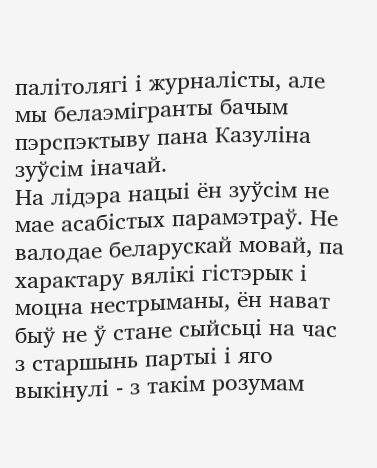палітолягі і журналісты, але мы белаэмігранты бачым пэрспэктыву пана Казуліна зуўсім іначай.
На лідэра нацыі ён зуўсім не мае асабістых парамэтраў. Не валодае беларускай мовай, па характару вялікі гістэрык і моцна нестрыманы, ён нават быў не ў стане сыйсьці на час з старшынь партыі і яго выкінулі - з такім розумам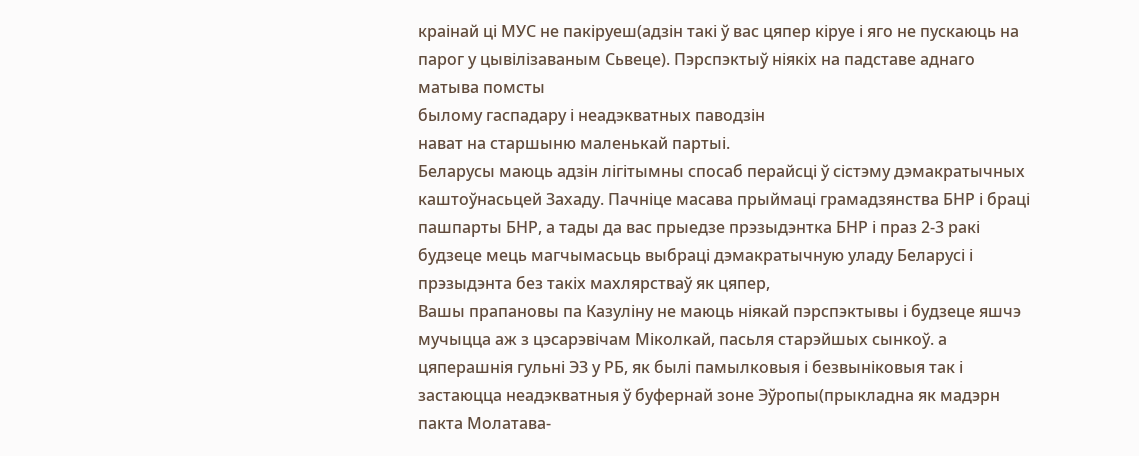краінай ці МУС не пакіруеш(адзін такі ў вас цяпер кіруе і яго не пускаюць на парог у цывілізаваным Сьвеце). Пэрспэктыў ніякіх на падставе аднаго матыва помсты
былому гаспадару і неадэкватных паводзін
нават на старшыню маленькай партыі.
Беларусы маюць адзін лігітымны спосаб перайсці ў сістэму дэмакратычных каштоўнасьцей Захаду. Пачніце масава прыймаці грамадзянства БНР і браці пашпарты БНР, а тады да вас прыедзе прэзыдэнтка БНР і праз 2-3 ракі будзеце мець магчымасьць выбраці дэмакратычную уладу Беларусі і прэзыдэнта без такіх махлярстваў як цяпер,
Вашы прапановы па Казуліну не маюць ніякай пэрспэктывы і будзеце яшчэ мучыцца аж з цэсарэвічам Міколкай, пасьля старэйшых сынкоў. а цяперашнія гульні ЭЗ у РБ, як былі памылковыя і безвыніковыя так і застаюцца неадэкватныя ў буфернай зоне Эўропы(прыкладна як мадэрн пакта Молатава-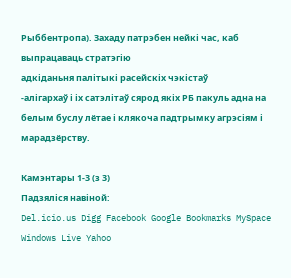Рыббентропа). Захаду патрэбен нейкі час, каб выпрацаваць стратэгію
адкіданьня палітыкі расейскіх чэкістаў
-алігархаў і іх сатэлітаў сярод якіх РБ пакуль адна на белым буслу лётае і клякоча падтрымку агрэсіям і марадзёрству.

Камэнтары 1-3 (з 3)
Падзяліся навіной:
Del.icio.us Digg Facebook Google Bookmarks MySpace Windows Live Yahoo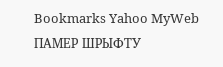Bookmarks Yahoo MyWeb
ПАМЕР ШРЫФТУ